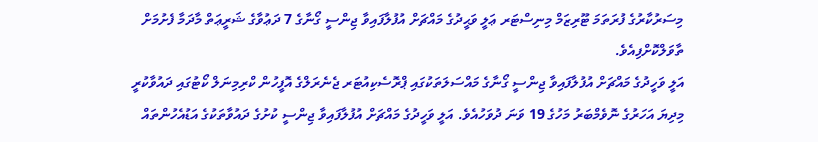މިސަރުކާރުގެ ފުރަތަމަ ޓޫރިޒަމް މިނިސްޓަރ ޢަލީ ވަޙީދުގެ މައްޗަށް އުފުލާފައިވާ ޖިންސީ ގޯނާގެ 7 ދަޢުވާގެ ޝަރީޢަތް މާދަމާ ފެށުމަށް ތާވަލްކޮށްފިއެވެ.
އަލީ ވަހީދުގެ މައްޗަށް އުފުލާފައިވާ ޖިންސީ ގޯނާގެ މައްސަލަތަކުގައި ޕްރޮސެކިއުޓަރ ޖެނެރަލްގެ އޮފީހުން ކްރިމިނަލް ކޯޓުގައި ދައުވާކުރީ މިދިޔަ އަހަރުގެ ނޮވެމްބަރު މަހުގެ 19 ވަނަ ދުވަހުއެވެ. އަލީ ވަހީދުގެ މައްޗަށް އުފުލާފައިވާ ޖިންސީ ކުށުގެ ދައުވާތަކުގެ އަޑުއެހުންތައް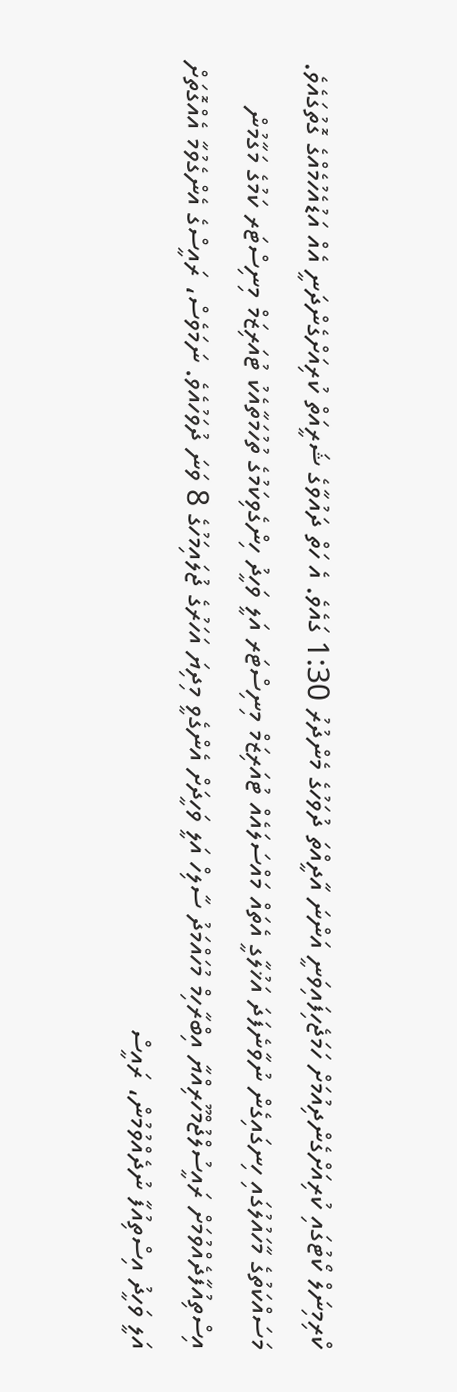ކްރިމިނަލް ކޯޓުގައި ކުރިއަށްގެންދިއުމަށް ހަމަޖެހިފައިވަނީ އަންނަ އާދީއްތަ ދުވަހުގެ މެންދުރު 1:30 ގައެވެ. އެ ހަތް ދައުވާގެ ޝަރީއަތް ކުރިއަށްގެންދަނީ އެއް އަޑުއެހުމެއްގެ ގޮތުގައެވެ.
މަސައްކަތުގެ މާހައުލުގައި ހިނގައިގެން ނުވާނެފަދަ އަޚުލާގީ އެތައް މައްސަލައެއް ޓުއަރިޒަމް މިނިސްޓަރ އަލީ ވަހީދު ހިންގެވިކަމުގެ ތުހުމަތާއެކު ޓުއަރިޒަމް މިނިސްޓަރ ކަމުގެ މަގާމުން އިސްތިއުފާދެއްވުމަށް ރައީސުލްޖުމްހޫރިއްޔާ އިބްރާހިމް މުހައްމަދު ސާލިހް އަލީ ވަހީދަށް އެންގެވީ މިދިޔަ އަހަރުގެ ޖުލައިމަހުގެ 8 ވަނަ ދުވަހުއެވެ. ނަމަވެސް، ރައީސްގެ އެންގެވުމާ އެއްގޮތަށް އަލީ ވަހީދު އިސްތިއުފާ ނުދެއްވުމުން، ރައީސް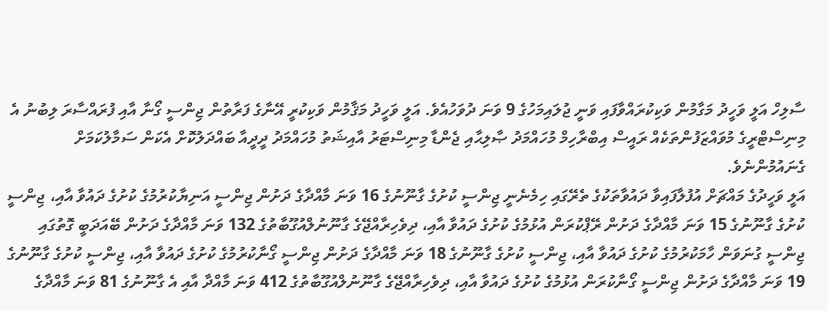ސާލިހް އަލީ ވަހީދު މަގާމުން ވަކިކުރައްވާފައި ވަނީ ޖުލައިމަހުގެ 9 ވަނަ ދުވަހުއެވެ. އަލީ ވަހީދު މަޤާމުން ވަކިކުރީ އޭނާގެ ފަރާތުން ޖިންސީ ގޯނާ އާއި ފުރައްސާރަ ލިބުނު އެ މިނިސްޓްރީގެ މުވައްޒަފުންތަކެއް ރައީސް އިބްރާހިމް މުހައްމަދު ޞާލިޙާއި ޖެންޑާ މިނިސްޓަރު އާއިޝަތު މުހައްމަދު ދީދީއާ ބައްދަލުކޮށް އެކަން ސަމާލުކަމަށް ގެނައުމުންނެވެ.
އަލީ ވަހީދުގެ މައްޗަށް އުފުލާފައިވާ ދައުވާތަކުގެ ތެރޭގައި ހިމެނެނީ ޖިންސީ ކުށުގެ ގާނޫނުގެ 16 ވަނަ މާއްދާގެ ދަށުން ޖިންސީ އަނިޔާކުރުމުގެ ކުށުގެ ދައުވާ އާއި، ޖިންސީ ކުށުގެ ގާނޫނުގެ 15 ވަނަ މާއްދާގެ ދަށުން ރޭޕްކުރަން އުޅުމުގެ ކުށުގެ ދައުވާ އާއި، ދިވެހިރާއްޖޭގެ ގާނޫނުލްއުގޫބާތުގެ 132 ވަނަ މާއްދާގެ ދަށުން ބޭއަދަބީ ގޮތުގައި ޖިންސީ ގުނަވަން ހާމަކުރުމުގެ ކުށުގެ ދައުވާ އާއި، ޖިންސީ ކުށުގެ ގާނޫނުގެ 18 ވަނަ މާއްދާގެ ދަށުން ޖިންސީ ގޯނާކުރުމުގެ ކުށުގެ ދައުވާ އާއި، ޖިންސީ ކުށުގެ ގާނޫނުގެ 19 ވަނަ މާއްދާގެ ދަށުން ޖިންސީ ގޯނާކުރަން އުޅުމުގެ ކުށުގެ ދައުވާ އާއި، ދިވެހިރާއްޖޭގެ ގާނޫނުލްއުގޫބާތުގެ 412 ވަނަ މާއްދާ އާއި އެ ގާނޫނުގެ 81 ވަނަ މާއްދާގެ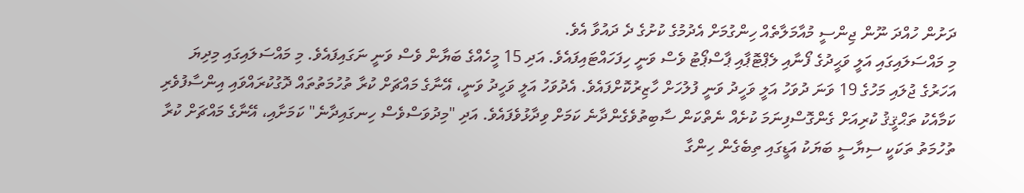ދަށުން ހުއްދަ ނޫން ޖިންސީ މުއާމަލާތެއް ހިންގުމަށް އެދުމުގެ ކުށުގެ ދެ ދައުވާ އެވެ.
މި މައްސަލައިގައި އަލީ ވަޙީދުގެ ފޯނާއި ލެޕްޓޮޕާއި ޕާސްޕޯޓު ވެސް ވަނީ ހިފަހައްޓައިފައެވެ. އަދި 15 މީހެއްގެ ބަޔާން ވެސް ވަނީ ނަގައިފައެވެ. މި މައްސަލައިގައި މިދިޔަ އަހަރުގެ ޖުލައި މަހުގެ 19 ވަނަ ދުވަހު އަލީ ވަހީދު ވަނީ ފުލުހަށް ހާޒިރުކޮށްފައެވެ. އެދުވަހު އަލީ ވަހީދު ވަނީ، އޭނާގެ މައްޗަށް ކުރާ ތުހުމަތުތައް ދޮގުކުރައްވައި އިންސާފުވެރި ކަމާއެކު ތަޙްޤީޤު ކުރިއަށް ގެންގޮސްފިނަމަ ކުށެއް ނެތްކަން ސާބިތުވެގެންދާނެ ކަމަށް ވިދާޅުވެފައެވެ. އަދި "މިދުވަސްވެސް ހިނގައިދާނެ" ކަމަށާއި، އޭނާގެ މައްޗަށް ކުރާ ތުހުމަތު ތަކަކީ ސިޔާސީ ބަޔަކު އަޑީގައި ތިބެގެން ހިންގާ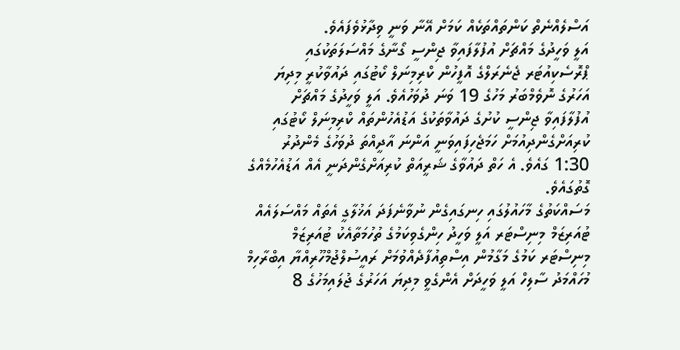އަސްލެއްނެތް ކަންތައްތަކެއް ކަމަށް އޭނާ ވަނީ ވިދާޅުވެފައެވެ.
އަލީ ވަހީދުގެ މައްޗަށް އުފުލާފައިވާ ޖިންސީ ގޯނާގެ މައްސަލަތަކުގައި ޕްރޮސެކިއުޓަރ ޖެނެރަލްގެ އޮފީހުން ކްރިމިނަލް ކޯޓުގައި ދައުވާކުރީ މިދިޔަ އަހަރުގެ ނޮވެމްބަރު މަހުގެ 19 ވަނަ ދުވަހުއެވެ. އަލީ ވަހީދުގެ މައްޗަށް އުފުލާފައިވާ ޖިންސީ ކުށުގެ ދައުވާތަކުގެ އަޑުއެހުންތައް ކްރިމިނަލް ކޯޓުގައި ކުރިއަށްގެންދިއުމަށް ހަމަޖެހިފައިވަނީ އަންނަ އާދީއްތަ ދުވަހުގެ މެންދުރު 1:30 ގައެވެ. އެ ހަތް ދައުވާގެ ޝަރީއަތް ކުރިއަށްގެންދަނީ އެއް އަޑުއެހުމެއްގެ ގޮތުގައެވެ.
މަސައްކަތުގެ މާހައުލުގައި ހިނގައިގެން ނުވާނެފަދަ އަޚުލާގީ އެތައް މައްސަލައެއް ޓުއަރިޒަމް މިނިސްޓަރ އަލީ ވަހީދު ހިންގެވިކަމުގެ ތުހުމަތާއެކު ޓުއަރިޒަމް މިނިސްޓަރ ކަމުގެ މަގާމުން އިސްތިއުފާދެއްވުމަށް ރައީސުލްޖުމްހޫރިއްޔާ އިބްރާހިމް މުހައްމަދު ސާލިހް އަލީ ވަހީދަށް އެންގެވީ މިދިޔަ އަހަރުގެ ޖުލައިމަހުގެ 8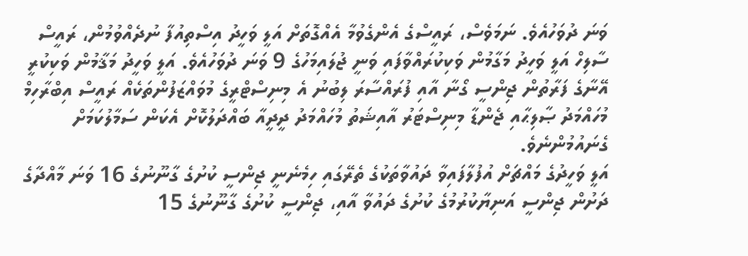ވަނަ ދުވަހުއެވެ. ނަމަވެސް، ރައީސްގެ އެންގެވުމާ އެއްގޮތަށް އަލީ ވަހީދު އިސްތިއުފާ ނުދެއްވުމުން، ރައީސް ސާލިހް އަލީ ވަހީދު މަގާމުން ވަކިކުރައްވާފައި ވަނީ ޖުލައިމަހުގެ 9 ވަނަ ދުވަހުއެވެ. އަލީ ވަހީދު މަޤާމުން ވަކިކުރީ އޭނާގެ ފަރާތުން ޖިންސީ ގޯނާ އާއި ފުރައްސާރަ ލިބުނު އެ މިނިސްޓްރީގެ މުވައްޒަފުންތަކެއް ރައީސް އިބްރާހިމް މުހައްމަދު ޞާލިޙާއި ޖެންޑާ މިނިސްޓަރު އާއިޝަތު މުހައްމަދު ދީދީއާ ބައްދަލުކޮށް އެކަން ސަމާލުކަމަށް ގެނައުމުންނެވެ.
އަލީ ވަހީދުގެ މައްޗަށް އުފުލާފައިވާ ދައުވާތަކުގެ ތެރޭގައި ހިމެނެނީ ޖިންސީ ކުށުގެ ގާނޫނުގެ 16 ވަނަ މާއްދާގެ ދަށުން ޖިންސީ އަނިޔާކުރުމުގެ ކުށުގެ ދައުވާ އާއި، ޖިންސީ ކުށުގެ ގާނޫނުގެ 15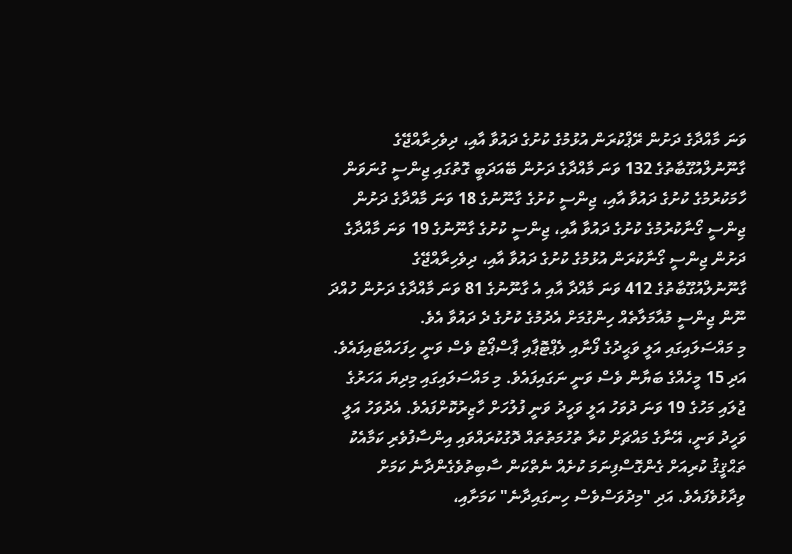ވަނަ މާއްދާގެ ދަށުން ރޭޕްކުރަން އުޅުމުގެ ކުށުގެ ދައުވާ އާއި، ދިވެހިރާއްޖޭގެ ގާނޫނުލްއުގޫބާތުގެ 132 ވަނަ މާއްދާގެ ދަށުން ބޭއަދަބީ ގޮތުގައި ޖިންސީ ގުނަވަން ހާމަކުރުމުގެ ކުށުގެ ދައުވާ އާއި، ޖިންސީ ކުށުގެ ގާނޫނުގެ 18 ވަނަ މާއްދާގެ ދަށުން ޖިންސީ ގޯނާކުރުމުގެ ކުށުގެ ދައުވާ އާއި، ޖިންސީ ކުށުގެ ގާނޫނުގެ 19 ވަނަ މާއްދާގެ ދަށުން ޖިންސީ ގޯނާކުރަން އުޅުމުގެ ކުށުގެ ދައުވާ އާއި، ދިވެހިރާއްޖޭގެ ގާނޫނުލްއުގޫބާތުގެ 412 ވަނަ މާއްދާ އާއި އެ ގާނޫނުގެ 81 ވަނަ މާއްދާގެ ދަށުން ހުއްދަ ނޫން ޖިންސީ މުއާމަލާތެއް ހިންގުމަށް އެދުމުގެ ކުށުގެ ދެ ދައުވާ އެވެ.
މި މައްސަލައިގައި އަލީ ވަޙީދުގެ ފޯނާއި ލެޕްޓޮޕާއި ޕާސްޕޯޓު ވެސް ވަނީ ހިފަހައްޓައިފައެވެ. އަދި 15 މީހެއްގެ ބަޔާން ވެސް ވަނީ ނަގައިފައެވެ. މި މައްސަލައިގައި މިދިޔަ އަހަރުގެ ޖުލައި މަހުގެ 19 ވަނަ ދުވަހު އަލީ ވަހީދު ވަނީ ފުލުހަށް ހާޒިރުކޮށްފައެވެ. އެދުވަހު އަލީ ވަހީދު ވަނީ، އޭނާގެ މައްޗަށް ކުރާ ތުހުމަތުތައް ދޮގުކުރައްވައި އިންސާފުވެރި ކަމާއެކު ތަޙްޤީޤު ކުރިއަށް ގެންގޮސްފިނަމަ ކުށެއް ނެތްކަން ސާބިތުވެގެންދާނެ ކަމަށް ވިދާޅުވެފައެވެ. އަދި "މިދުވަސްވެސް ހިނގައިދާނެ" ކަމަށާއި،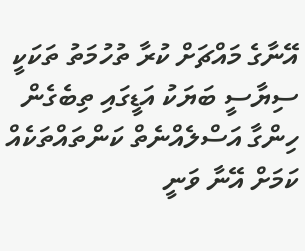އޭނާގެ މައްޗަށް ކުރާ ތުހުމަތު ތަކަކީ ސިޔާސީ ބަޔަކު އަޑީގައި ތިބެގެން ހިންގާ އަސްލެއްނެތް ކަންތައްތަކެއް ކަމަށް އޭނާ ވަނީ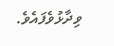ވިދާޅުވެފައެވެ.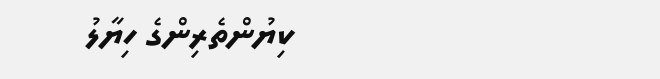ކިޔުންތެރިންގެ ހިޔާލު